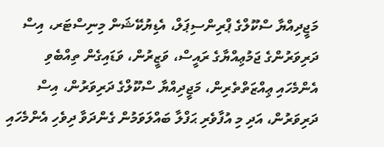މަޖީދިއްޔާ ސްކޫލްގެ ޕްރިންސިޕަލް، އެޑިޔުކޭޝަން މިނިސްޓަރ، އިސް ދަރިވަރުންގެ ޖަމުޢިއްޔާގެ ރައީސް، ވަޒީރުން، ވަޑައިގެން ތިއްބެވި އެންމެހައި ޢިއްޒަތްތެރިން، މަޖީދިއްޔާ ސްކޫލްގެ ދަރިވަރުން، އިސް ދަރިވަރުން، އަދި މި އުފާވެރި ޙަފްލާ ބައްލަވަމުން ގެންދަވާ ދިވެހި އެންމެހައި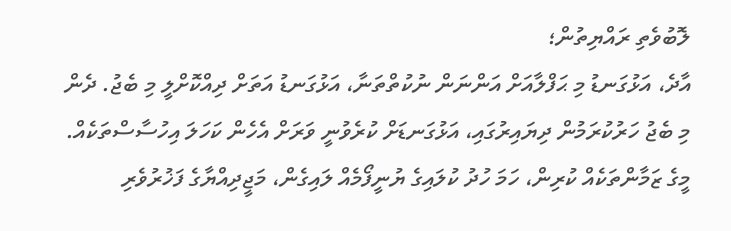ލޮބުވެތި ރައްޔިތުން؛
އާދެ، އަޅުގަނޑު މި ޙަފްލާއަށް އަންނަން ނުކުތްތަނާ، އަޅުގަނޑު އަތަށް ދިއްކޮށްލީ މި ބެޖު. ދެން މި ބެޖު ހަރުކުރަމުން ދިޔައިރުގައި، އަޅުގަނޑަށް ކުރެވުނީ ވަރަށް އެހެން ކަހަލަ އިހުސާސްތަކެއް. މީގެ ޒަމާންތަކެއް ކުރިން، ހަމަ ހުދު ކުލައިގެ ޔުނީފޯމެއް ލައިގެން، މަޖީދިއްޔާގެ ފަޚުރުވެރި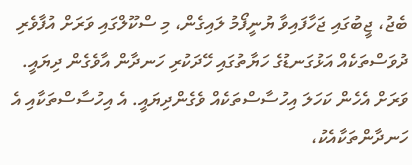ބެޖު، ޖީބުގައި ޖަހާފައިވާ ޔުނީފޯމު ލައިގެން، މި ސްކޫލްގައި ވަރަށް އުފާވެރި ދުވަސްތަކެއް އަޅުގަނޑުގެ ހަޔާތުގައި ހޭދަކުރި ހަނދާން އާވެގެން ދިޔައީ. ވަރަށް އެހެން ކަހަލަ އިހުސާސްތަކެއް ވެގެންދިޔައީ. އެ އިހުސާސްތަކާއި އެ ހަނދާންތަކާއެކު،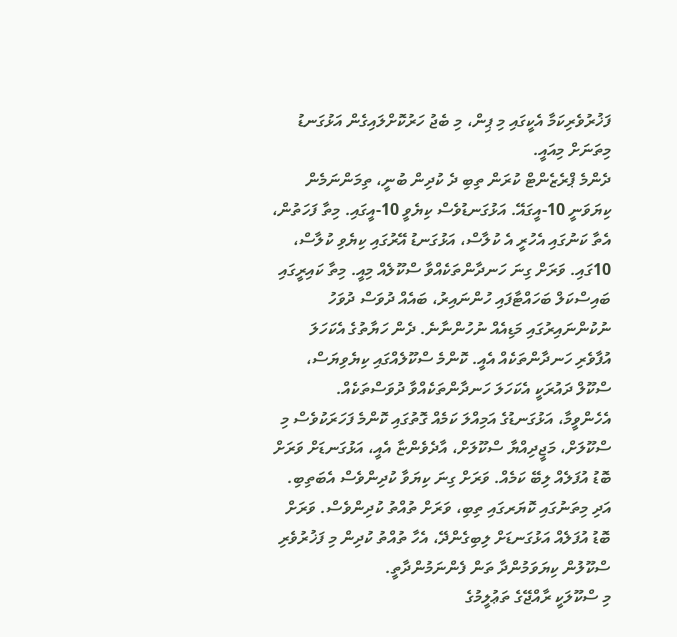ފަޚުރުވެރިކަމާ އެކީގައި މި ޕިން، މި ބެޖު ހަރުކޮށްލައިގެން އަޅުގަނޑު މިތަނަށް މިއައީ.
ދެންމެ ޕްރެޒެންޓް ކުރަން ތިބި ދެ ކުދިން ބުނީ، ތިމަންނަމެން ކިޔަވަނީ 10-އީގައޭ. އަޅުގަނޑުވެސް ކިޔެވީ 10-އީގައި. މިތާ ފަހަތުން، އެތާ ކަނުގައި އެހުރީ އެ ކުލާސް، އަޅުގަނޑު އޭރުގައި ކިޔެވި ކުލާސް، 10ގައި. ވަރަށް ގިނަ ހަނދާންތަކެއްވާ ސްކޫލެއް މިއީ. މިތާ ކައިރީގައި ބައިސްކަލް ބަހައްޓާފައި ހުންނައިރު، ބައެއް ދުވަސް ދުވަހު ނުކުންނައިރުގައި މަޑިއެއް ނުހުންނާނެ. ދެން ހަޔާތުގެ އެކަހަލަ އުފާވެރި ހަނދާންތަކެއް އެއީ. ކޮންމެ ސްކޫލެއްގައި ކިޔެވިޔަސް، ސްކޫލް ދައުރަކީ އެކަހަލަ ހަނދާންތަކެއްވާ ދުވަސްތަކެއް.
އެހެންވީމާ، އަޅުގަނޑުގެ އަމިއްލަ ކަމެއް ގޮތުގައި ކޮންމެ ފަހަރަކުވެސް މި ސްކޫލަށް، މަޖީދިއްޔާ ސްކޫލަށް، އާދެވެންޏާ އެއީ، އަޅުގަނޑަށް ވަރަށް ބޮޑު އުފަލެއް ލިބޭ ކަމެއް. ވަރަށް ގިނަ ކިޔަވާ ކުދިންވެސް އެބަތިބި. އަދި މިތަނުގައި ކޮޔަރގައި ތިބި، ވަރަށް ތުއްތު ކުދިންވެސް. ވަރަށް ބޮޑު އުފަލެއް އަޅުގަނޑަށް ލިބިގެންދޭ، އެހާ ތުއްތު ކުދިން މި ފަޚުރުވެރި ސްކޫލުން ކިޔަވަމުންދާ ތަން ފެންނަމުންދާތީ.
މި ސްކޫލަކީ ރާއްޖޭގެ ތަޢުލީމުގެ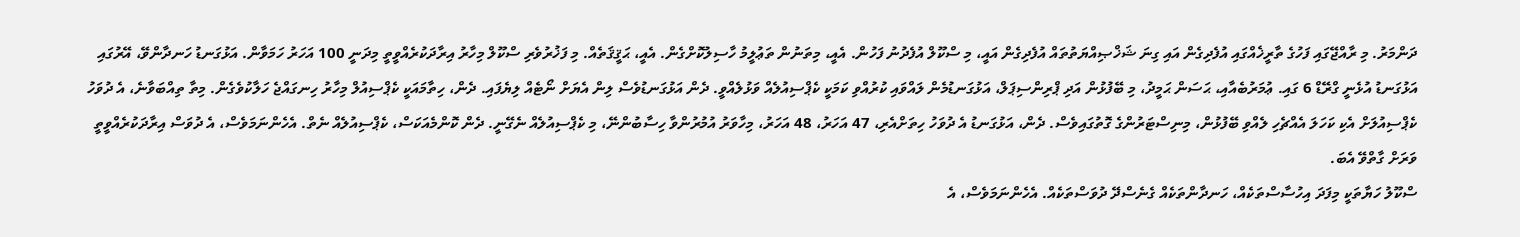ދަންމަރު. މި ރާއްޖޭގައި ފަހުގެ ތާރީޚެއްގައި އުފެދިގެން އައި ގިނަ ޝަޚްޞިއްޔަތުތައް އުފެދިގެން އައީ، މި ސްކޫލް އުފެދުނު ފަހުން. އެއީ، މިތަނުން ތަޢުލީމު ހާސިލުކޮށްގެން. އެއީ، ޙަޤީޤަތެއް. މި ފަޚުރުވެރި ސްކޫލް މިހާރު އިރާދަކުރެއްވީތީ މިދަނީ 100 އަހަރު ހަމަވާން. އަޅުގަނޑު ހަނދާންވޭ، އޭރުގައި އަޅުގަނޑު އުޅެނީ ގްރޭޑް 6 ގައި. ޢުމަރުބެއާއި، ޙަސަން ޙަމީދު، މި ބޭފުޅުން އަދި ޕްރިންސިޕަލް، އަޅުގަނޑުމެން ލައްވައި ކުރުއްވި ކަމަކީ ކެޕްސިއުލެއް ވަޅުލެއްވީ. ދެން އަޅުގަނޑުވެސް ލިން އެޔަށް ނޯޓެއް ލިޔެފައި. ދެން، ހިތާމައަކީ ކެޕްސިއުލް މިހާރު ހިނގައްޖެ ހަލާކުވެގެން. މިތާ ތިއްބަވާނެ، އެ ދުވަހު ކެޕްސިއުލަށް އެކި ކަހަލަ އެއްޗެހި ލެއްވި ބޭފުޅުން، މިނިސްޓަރުންގެ ގޮތުގައިވެސް. ދެން، އަޅުގަނޑު އެ ދުވަހު ހިތަށްއެރި، 47 އަހަރު، 48 އަހަރު، މިހާވަރު އުމުރުންވާ ހިސާބުންނޭ، މި ކެޕްސިއުލެއް ނެގޭނީ. ދެން ކޮންމެއަކަސް، ކެޕްސިއުލެއް ނެތް. އެހެންނަމަވެސް، އެ ދުވަސް އިރާދަކުރެއްވީތީ ވަރަށް ގާތްވޭ އެބަ.
ސްކޫލު ހަޔާތަކީ މިފަދަ އިހުސާސްތަކެއް، ހަނދާންތަކެއް ގެނެސްދޭ ދުވަސްތަކެއް. އެހެންނަމަވެސް، އެ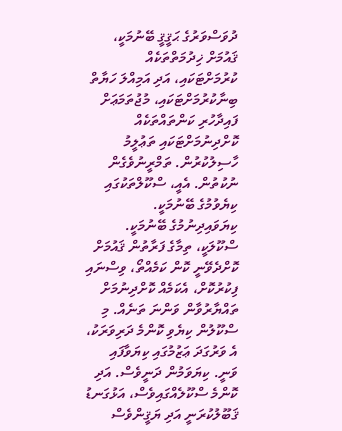ދުވަސްވަރުގެ ޙަޤީޤީ ބޭނުމަކީ، ޤައުމަށް ޚިދުމަތްތަކެއް ކުރުމަށްޓަކައި، އަދި އަމިއްލަ ހަޔާތް ބިނާކުރުމަށްޓަކައި، މުޖުތަމަޢަށް ފައިދާހުރި ކަންތައްތަކެއް ކޮށްދިނުމަށްޓަކައި ތަޢުލީމު ހާސިލުކުރުން. ތަމްރީނުވެގެން ނުކުތުން. އެއީ، ސްކޫލްތަކުގައި ކިޔެވުމުގެ ބޭނުމަކީ. ކިޔަވައިދިނުމުގެ ބޭނުމަކީ. ސްކޫލަކީ، ތިމާގެ ފަރާތުން ޤައުމަށް ކޮށްދެވޭނީ ކޮން ކަމެއްތޯ، ވިސްނައި ފިކުރުކޮށް، އެކަމެއް ކޮށްދިނުމަށް ތައްޔާރުވާން ވަންނަ ތަނެއް. މި ސްކޫލުން ކިޔެވި ކޮންމެ ދަރިވަރަކު، އެ ވަރުގަދަ ޢަޒުމުގައި ކިޔަވާފައި ވަނީ. ކިޔަވަމުން ދަނީވެސް. އަދި ކޮންމެ ސްކޫލެއްގައިވެސް، އަޅުގަނޑު ޤަބޫލުކުރަނީ އަދި ޔަޤީންވެސް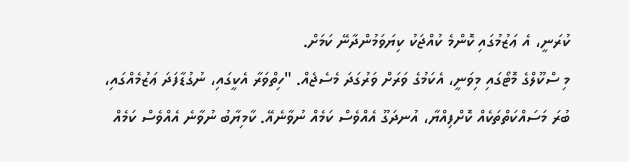ކުރަނީ، އެ ޢަޒުމުގައި ކޮންމެ ކުއްޖަކު ކިޔަވަމުންދާނޭ ކަމަށް.
މި ސްކޫލްގެ މޮޓޯގައި މިވަނީ، އެކަމުގެ ވަރަށް ވަރުގަދަ މެސެޖެއް. "ހިތްވަރާ އެކީގައި، ނުގުޑާފަދަ ޢަޒުމެއްގައި، ބުރަ މަސައްކަތްތަކެއް ކޮށްފިއްޔާ، އުނދަގޫ އެއްވެސް ކަމެއް ނުވާނެއޭ. ކާމިޔާބު ނުވާނެ އެއްވެސް ކަމެއް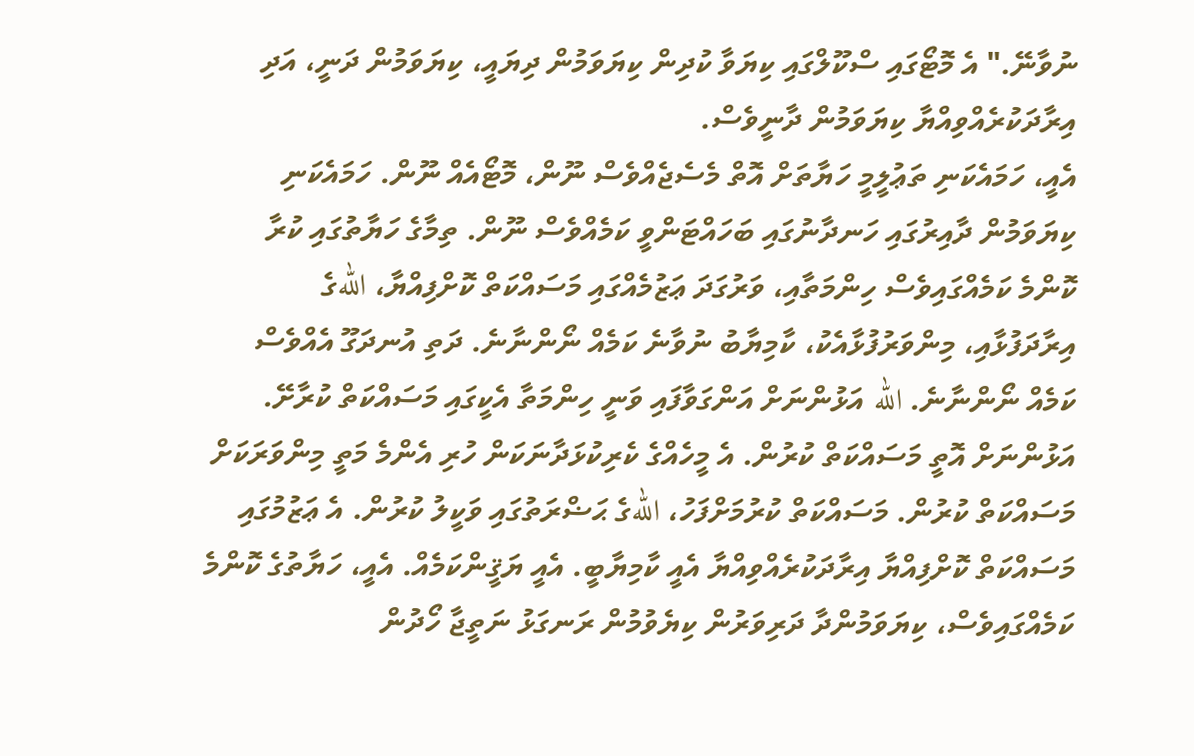ނުވާނޭ." އެ މޮޓޯގައި ސްކޫލްގައި ކިޔަވާ ކުދިން ކިޔަވަމުން ދިޔައީ، ކިޔަވަމުން ދަނީ، އަދި އިރާދަކުރެއްވިއްޔާ ކިޔަވަމުން ދާނީވެސް.
އެއީ، ހަމައެކަނި ތަޢުލީމީ ހަޔާތަށް އޮތް މެސެޖެއްވެސް ނޫން، މޮޓޯއެއް ނޫން. ހަމައެކަނި ކިޔަވަމުން ދާއިރުގައި ހަނދާނުގައި ބަހައްޓަންވީ ކަމެއްވެސް ނޫން. ތިމާގެ ހަޔާތުގައި ކުރާ ކޮންމެ ކަމެއްގައިވެސް ހިންމަތާއި، ވަރުގަދަ ޢަޒުމެއްގައި މަސައްކަތް ކޮށްފިއްޔާ، اللهގެ އިރާދަފުޅާއި، މިންވަރުފުޅާއެކު، ކާމިޔާބު ނުވާނެ ކަމެއް ނޯންނާނެ. ދަތި އުނދަގޫ އެއްވެސް ކަމެއް ނޯންނާނެ. الله އަޅުންނަށް އަންގަވާފައި ވަނީ ހިންމަތާ އެކީގައި މަސައްކަތް ކުރާށޭ. އަޅުންނަށް އޮތީ މަސައްކަތް ކުރުން. އެ މީހެއްގެ ކެރިކުޅަދާނަކަން ހުރި އެންމެ މަތީ މިންވަރަކަށް މަސައްކަތް ކުރުން. މަސައްކަތް ކުރުމަށްފަހު، اللهގެ ޙަޟްރަތުގައި ވަކީލު ކުރުން. އެ ޢަޒުމުގައި މަސައްކަތް ކޮށްފިއްޔާ އިރާދަކުރެއްވިއްޔާ އެއީ ކާމިޔާބީ. އެއީ ޔަޤީންކަމެއް. އެއީ، ހަޔާތުގެ ކޮންމެ ކަމެއްގައިވެސް، ކިޔަވަމުންދާ ދަރިވަރުން ކިޔެވުމުން ރަނގަޅު ނަތީޖާ ހޯދުން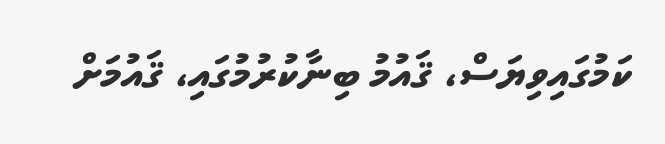ކަމުގައިވިޔަސް، ޤައުމު ބިނާކުރުމުގައި، ޤައުމަށް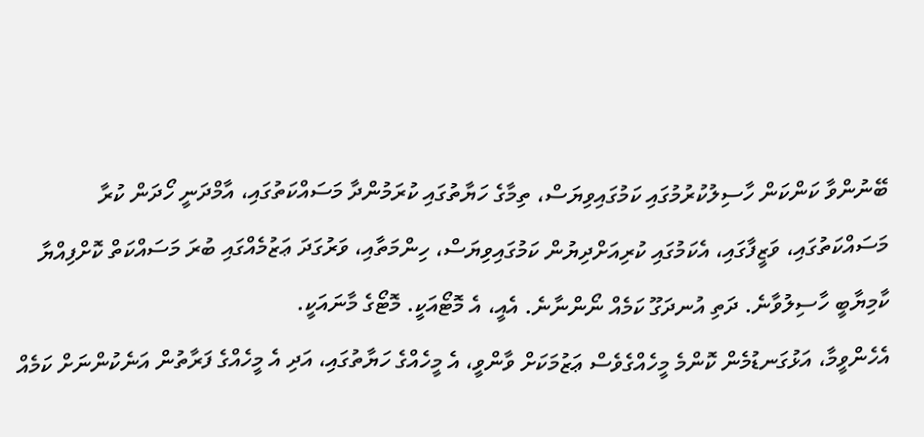ބޭނުންވާ ކަންކަން ހާސިލުކުރުމުގައި ކަމުގައިވިޔަސް، ތިމާގެ ހަޔާތުގައި ކުރަމުންދާ މަސައްކަތުގައި، އާމްދަނީ ހޯދަން ކުރާ މަސައްކަތުގައި، ވަޒީފާގައި، އެކަމުގައި ކުރިއަށްދިޔުން ކަމުގައިވިޔަސް، ހިންމަތާއި، ވަރުގަދަ ޢަޒުމެއްގައި ބުރަ މަސައްކަތް ކޮށްފިއްޔާ ކާމިޔާބީ ހާސިލުވާނެ. ދަތި އުނދަގޫ ކަމެއް ނޯންނާނެ. އެއީ، އެ މޮޓޯއަކީ. މޮޓޯގެ މާނައަކީ.
އެހެންވީމާ، އަޅުގަނޑުމެން ކޮންމެ މީހެއްގެވެސް ޢަޒުމަކަށް ވާންވީ، އެ މީހެއްގެ ހަޔާތުގައި، އަދި އެ މީހެއްގެ ފަރާތުން އަނެކުންނަށް ކަމެއް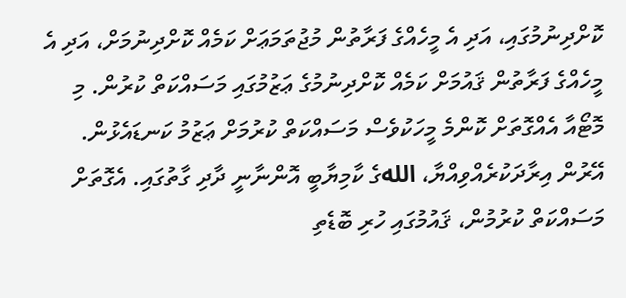ކޮށްދިނުމުގައި، އަދި އެ މީހެއްގެ ފަރާތުން މުޖުތަމަޢަށް ކަމެއް ކޮށްދިނުމަށް، އަދި އެ މީހެއްގެ ފަރާތުން ޤައުމަށް ކަމެއް ކޮށްދިނުމުގެ ޢަޒުމުގައި މަސައްކަތް ކުރުން. މި މޮޓޯއާ އެއްގޮތަށް ކޮންމެ މީހަކުވެސް މަސައްކަތް ކުރުމަށް ޢަޒުމު ކަނޑައެޅުން. އޭރުން އިރާދަކުރެއްވިއްޔާ، اللهގެ ކާމިޔާބީ އޮންނާނީ ދާދި ގާތުގައި. އެގޮތަށް މަސައްކަތް ކުރުމުން، ޤައުމުގައި ހުރި ބޮޑެތި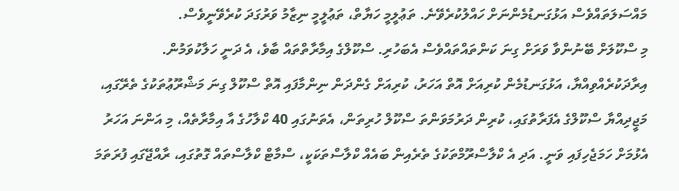މައްސަލަތައްވެސް އަޅުގަނޑުމެންނަށް ހައްލުކުރެވޭނެ. ތަޢުލީމީ ހަޔާތް، ތަޢުލީމީ ނިޒާމު ވަރުގަދަ ކުރެވޭނީވެސް.
މި ސްކޫލަށް ބޭނުންވާ ވަރަށް ގިނަ ކަންތައްތައްވެސް އެބަހުރި. ސްކޫލްގެ އިމާރާތްތައް ބާވެ، އެ ދަނީ ހަލާކުވަމުން. އިރާދަކުރެއްވިއްޔާ، އަޅުގަނޑުމެން ކުރިއަށް އޮތް އަހަރު، ކުރިއަށް ގެންދަން ނިންމާފައި އޮތް ސްކޫލް ގިނަ މަޝްރޫޢުތަކުގެ ތެރޭގައި، މަޖީދިއްޔާ ސްކޫލްގެ އެފަރާތުގައި، ކުރިން ދަރުމަވަންތަ ސްކޫލް ހުރިތަން، އެތަނުގައި 40 ކްލާހުގެ އާ އިމާރާތެއް، މި އަންނަ އަހަރު އެޅުމަށް ހަމަޖެހިފައި ވަނީ. އަދި އެ ކްލާސްރޫމްތަކުގެ ތެރެއިން ބައެއް ކްލާސްތަކަކީ، ސްމާޓް ކްލާސްތައް ގޮތުގައި، ރާއްޖޭގައި ފުރަތަމަ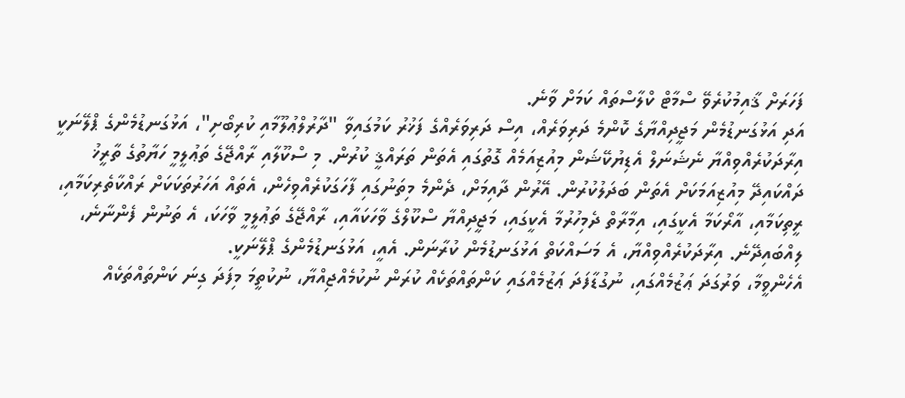ފަހަރަށް ޤާއިމުކުރެވޭ ސްމާޓް ކްލާސްތައް ކަމަށް ވާނެ.
އަދި އަޅުގަނޑުމެން މަޖީދިއްޔާގެ ކޮންމެ ދަރިވަރެއް، އިސް ދަރިވަރެއްގެ ފަޚުރު ކަމުގައިވާ "ދާރުލްޢުލޫމާއި ކުރިބޯށި"، އަޅުގަނޑުމެންގެ ޕްލޭނަކީ އިރާދަކުރެއްވިއްޔާ ނެޝަނަލް އެޑިޔުކޭޝަން މިއުޒިއަމެއް ގޮތުގައި އެތަން ތަރައްޤީ ކުރުން. މި ސްކޫލާއި ރާއްޖޭގެ ތަޢުލީމީ ހަޔާތުގެ ތާރީޚު ދައްކައިދޭ މިއުޒިއަމަކަށް އެތަން ބަދަލުކުރުން. އޭރުން ދާއިމަށް، ދެންމެ މިތަނުގައި ފާހަގަކުރެއްވިހެން، އެތައް އަހަރުތަކަކަށް ރައްކާތެރިކަމާއި، ރީތިކަމާއި، އާރޯކަމާ އެކީގައި، އިމާރާތް ދެމިހުރުމާ އެކީގައި، މަޖީދިއްޔާ ސްކޫލްގެ ވާހަކައާއި، ރާއްޖޭގެ ތަޢުލީމީ ވާހަކަ، އެ ތަނުން ފެންނާނެ، ލިއްބައިދޭނެ. އިރާދަކުރެއްވިއްޔާ، އެ މަސައްކަތް އަޅުގަނޑުމެން ކުރާނަން. އެއީ، އަޅުގަނޑުމެންގެ ޕްލޭނަކީ.
އެހެންވީމާ، ވަރުގަދަ ޢަޒުމެއްގައި، ނުގުޑާފަދަ ޢަޒުމެއްގައި ކަންތައްތަކެއް ކުރަން ނުކުމެއްޖިއްޔާ، ނުކުތީމަ މިފަދަ ގިނަ ކަންތައްތަކެއް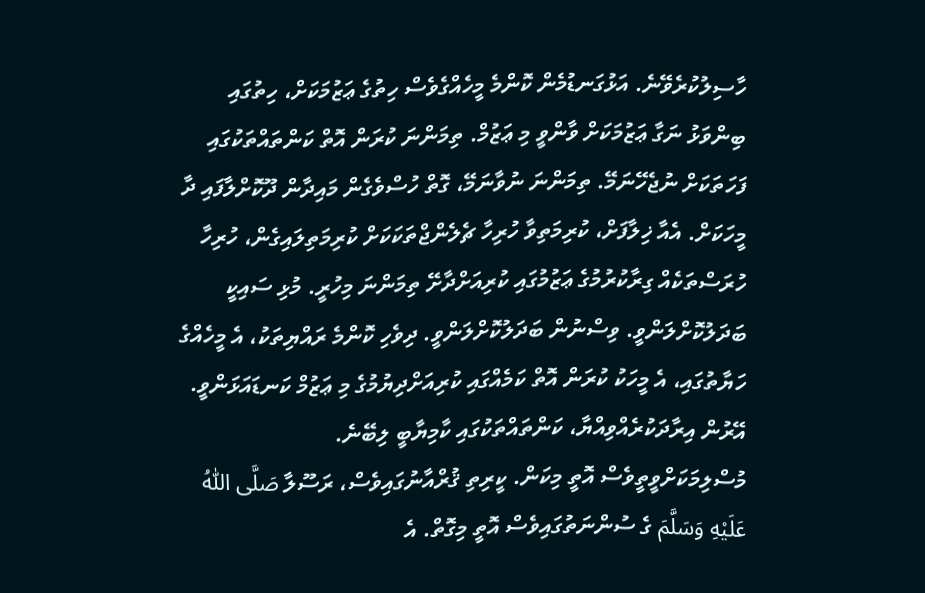ހާސިލުކުރެވޭނެ. އަޅުގަނޑުމެން ކޮންމެ މީހެއްގެވެސް ހިތުގެ ޢަޒުމަކަށް، ހިތުގައި ބިންވަޅު ނަގާ ޢަޒުމަކަށް ވާންވީ މި ޢަޒުމް. ތިމަންނަ ކުރަން އޮތް ކަންތައްތަކުގައި ފަހަތަކަށް ނުޖެހޭނަމޭ. ތިމަންނަ ނުވާނަމޭ، ގޮތް ހުސްވެގެން މައިދާން ދޫކޮށްލާފައި ދާ މީހަކަށް. އެއާ ޚިލާފަށް، ކުރިމަތިވާ ހުރިހާ ޗެލެންޖްތަކަކަށް ކުރިމަތިލައިގެން، ހުރިހާ ހުރަސްތަކެއް ގިރާކުރުމުގެ ޢަޒުމުގައި ކުރިއަށްދާށޭ ތިމަންނަ މިހުރީ. މުޅި ސައިކީ ބަދަލުކޮށްލަންވީ. ވިސްނުން ބަދަލުކޮށްލަންވީ. ދިވެހި ކޮންމެ ރައްޔިތަކު، އެ މީހެއްގެ ހަޔާތުގައި، އެ މީހަކު ކުރަން އޮތް ކަމެއްގައި ކުރިއަށްދިޔުމުގެ މި ޢަޒުމް ކަނޑައަޅަންވީ. އޭރުން އިރާދަކުރެއްވިއްޔާ، ކަންތައްތަކުގައި ކާމިޔާބީ ލިބޭނެ.
މުސްލިމަކަށްވީތީވެސް އޮތީ މިކަން. ކީރިތި ޤުރްއާނުގައިވެސް، ރަސޫލާ صَلَّى اللّٰهُ عَلَيْهِ وَسَلَّمَ ގެ ސުންނަތުގައިވެސް އޮތީ މިގޮތް. އެ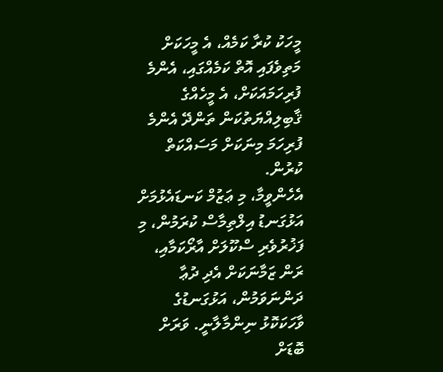މީހަކު ކުރާ ކަމެއް، އެ މީހަކަށް މަތިވެފައި އޮތް ކަމެއްގައި، އެންމެ ފުރިހަމައަކަށް، އެ މީހެއްގެ ޤާބިލިއްޔަތުކަން ތަންދޭ އެންމެ ފުރިހަމަ މިނަކަށް މަސައްކަތް ކުރުން.
އެހެންވީމާ، މި ޢަޒުމް ކަނޑައެޅުމަށް އަޅުގަނޑު އިލްތިމާސް ކުރަމުން، މި ފަޚުރުވެރި ސްކޫލަށް އާރޯކަމާއި، ރަން ޒަމާނަކަށް އެދި ދުޢާ ދަންނަވަމުން، އަޅުގަނޑުގެ ވާހަކަކޮޅު ނިންމާލާނީ. ވަރަށް ބޮޑަށް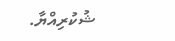ޝުކުރިއްޔާ.